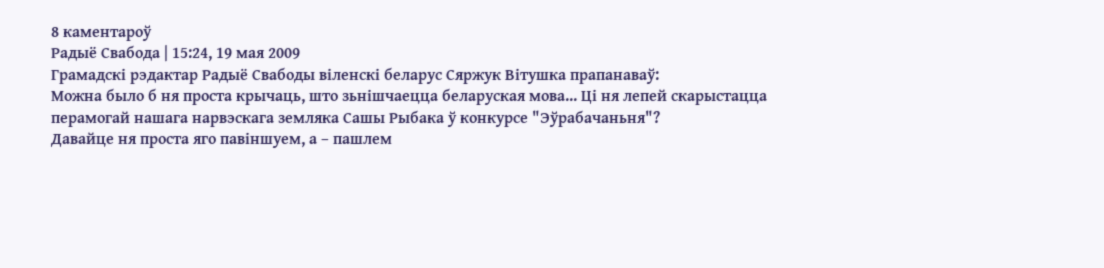8 каментароў
Радыё Свабода | 15:24, 19 мая 2009
Грамадскі рэдактар Радыё Свабоды віленскі беларус Сяржук Вітушка прапанаваў:
Можна было б ня проста крычаць, што зьнішчаецца беларуская мова... Ці ня лепей скарыстацца перамогай нашага нарвэскага земляка Сашы Рыбака ў конкурсе "Эўрабачаньня"?
Давайце ня проста яго павіншуем, а – пашлем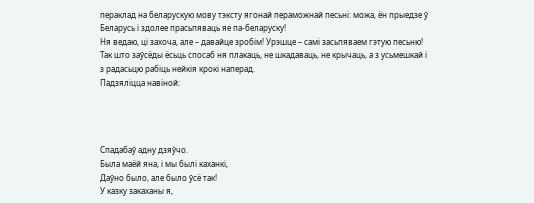пераклад на беларускую мову тэксту ягонай пераможнай песьні: можа, ён прыедзе ў Беларусь і здолее прасьпяваць яе па-беларуску!
Ня ведаю, ці захоча, але – давайце зробім! Урэшце – самі засьпяваем гэтую песьню!
Так што заўсёды ёсьць спосаб ня плакаць, не шкадаваць, не крычаць, а з усьмешкай і з радасьцю рабіць нейкія крокі наперад.
Падзяліцца навіной:




Спадабаў адну дзяўчо.
Была маёй яна, і мы былі каханкі,
Даўно было, але было ўсё так!
У казку закаханы я,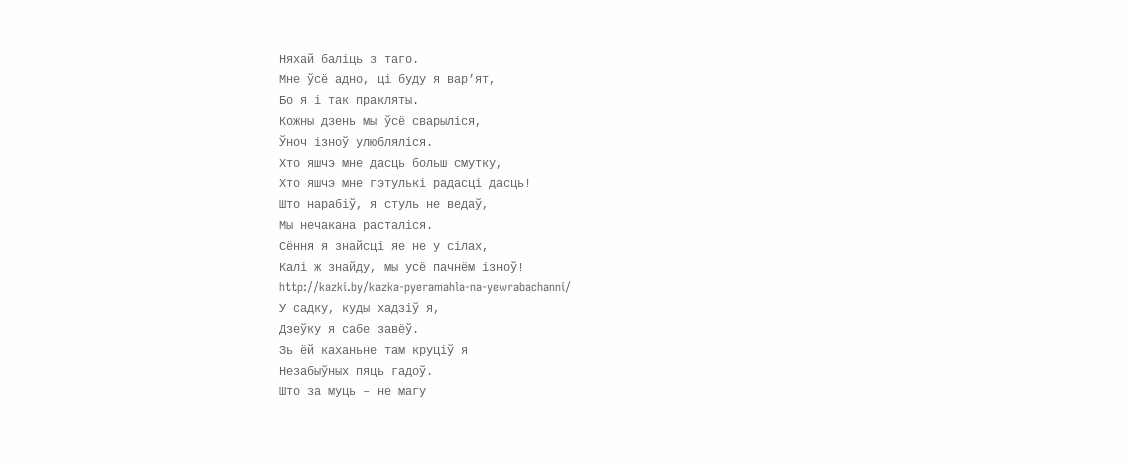Няхай баліць з таго.
Мне ўсё адно, ці буду я вар’ят,
Бо я і так пракляты.
Кожны дзень мы ўсё сварыліся,
Ўноч ізноў улюбляліся.
Хто яшчэ мне дасць больш смутку,
Хто яшчэ мне гэтулькі радасці дасць!
Што нарабіў, я стуль не ведаў,
Мы нечакана расталіся.
Сёння я знайсці яе не у сілах,
Калі ж знайду, мы усё пачнём ізноў!
http://kazki.by/kazka-pyeramahla-na-yewrabachanni/
У садку, куды хадзіў я,
Дзеўку я сабе завёў.
Зь ёй каханьне там круціў я
Незабыўных пяць гадоў.
Што за муць – не магу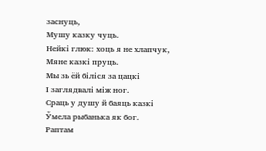заснуць,
Мушу казку чуць.
Нейкі глюк: хоць я не хлапчук,
Мяне казкі пруць.
Мы зь ёй біліся за цацкі
І заглядвалі між ног.
Сраць у душу й баяць казкі
Ўмела рыбанька як бог.
Раптам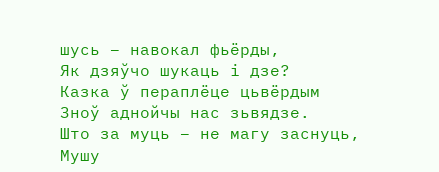шусь – навокал фьёрды,
Як дзяўчо шукаць і дзе?
Казка ў пераплёце цьвёрдым
Зноў аднойчы нас зьвядзе.
Што за муць – не магу заснуць,
Мушу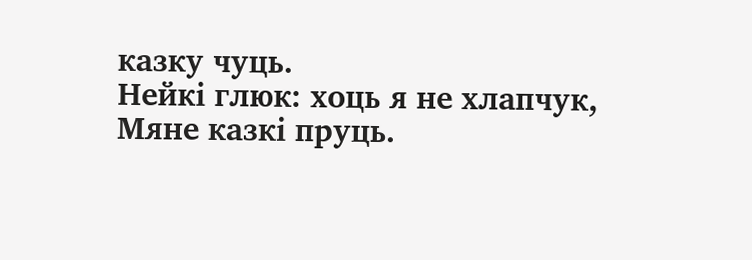казку чуць.
Нейкі глюк: хоць я не хлапчук,
Мяне казкі пруць.